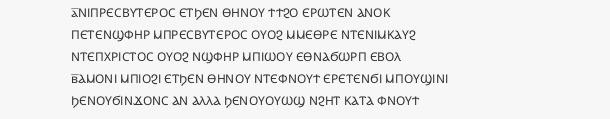ⲁ̅ⲚⲒⲠⲢⲈⲤⲂⲨⲦⲈⲢⲞⲤ ⲈⲦϦⲈⲚ ⲐⲎⲚⲞⲨ ϮϮϨⲞ ⲈⲢⲰⲦⲈⲚ ⲀⲚⲞⲔ ⲠⲈⲦⲈⲚϢⲪⲎⲢ ⲘⲠⲢⲈⲤⲂⲨⲦⲈⲢⲞⲤ ⲞⲨⲞϨ ⲘⲘⲈⲐⲢⲈ ⲚⲦⲈⲚⲒⲘⲔⲀⲨϨ ⲚⲦⲈⲠⲬⲢⲒⲤⲦⲞⲤ ⲞⲨⲞϨ ⲚϢⲪⲎⲢ ⲘⲠⲒⲰⲞⲨ ⲈⲐⲚⲀϬⲰⲢⲠ ⲈⲂⲞⲖ
ⲃ̅ⲀⲘⲞⲚⲒ ⲘⲠⲒⲞϨⲒ ⲈⲦϦⲈⲚ ⲐⲎⲚⲞⲨ ⲚⲦⲈⲪⲚⲞⲨϮ ⲈⲢⲈⲦⲈⲚϬⲒ ⲘⲠⲞⲨϢⲒⲚⲒ ϦⲈⲚⲞⲨϬⲒⲚϪⲞⲚⲤ ⲀⲚ ⲀⲖⲖⲀ ϦⲈⲚⲞⲨⲞⲨⲰϢ ⲚϨⲎⲦ ⲔⲀⲦⲀ ⲪⲚⲞⲨϮ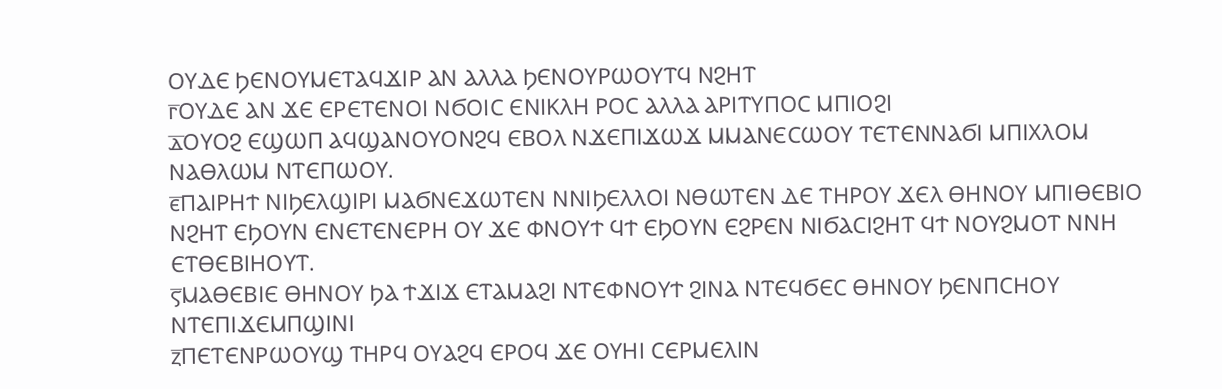ⲞⲨⲆⲈ ϦⲈⲚⲞⲨⲘⲈⲦⲀϤϪⲒⲢ ⲀⲚ ⲀⲖⲖⲀ ϦⲈⲚⲞⲨⲢⲰⲞⲨⲦϤ ⲚϨⲎⲦ
ⲅ̅ⲞⲨⲆⲈ ⲀⲚ ϪⲈ ⲈⲢⲈⲦⲈⲚⲞⲒ ⲚϬⲞⲒⲤ ⲈⲚⲒⲔⲖⲎ ⲢⲞⲤ ⲀⲖⲖⲀ ⲀⲢⲒⲦⲨⲠⲞⲤ ⲘⲠⲒⲞϨⲒ
ⲇ̅ⲞⲨⲞϨ ⲈϢⲰⲠ ⲀϤϢⲀⲚⲞⲨⲞⲚϨϤ ⲈⲂⲞⲖ ⲚϪⲈⲠⲒϪⲰϪ ⲘⲘⲀⲚⲈⲤⲰⲞⲨ ⲦⲈⲦⲈⲚⲚⲀϬⲒ ⲘⲠⲒⲬⲖⲞⲘ ⲚⲀⲐⲖⲰⲘ ⲚⲦⲈⲠⲰⲞⲨ.
ⲉ̅ⲠⲀⲒⲢⲎϮ ⲚⲒϦⲈⲖϢⲒⲢⲒ ⲘⲀϬⲚⲈϪⲰⲦⲈⲚ ⲚⲚⲒϦⲈⲖⲖⲞⲒ ⲚⲐⲰⲦⲈⲚ ⲆⲈ ⲦⲎⲢⲞⲨ ϪⲈⲖ ⲐⲎⲚⲞⲨ ⲘⲠⲒⲐⲈⲂⲒⲞ ⲚϨⲎⲦ ⲈϦⲞⲨⲚ ⲈⲚⲈⲦⲈⲚⲈⲢⲎ ⲞⲨ ϪⲈ ⲪⲚⲞⲨϮ ϤϮ ⲈϦⲞⲨⲚ ⲈϨⲢⲈⲚ ⲚⲒϬⲀⲤⲒϨⲎⲦ ϤϮ ⲚⲞⲨϨⲘⲞⲦ ⲚⲚⲎ ⲈⲦⲐⲈⲂⲒⲎⲞⲨⲦ.
ⲋ̅ⲘⲀⲐⲈⲂⲒⲈ ⲐⲎⲚⲞⲨ ϦⲀ ϮϪⲒϪ ⲈⲦⲀⲘⲀϨⲒ ⲚⲦⲈⲪⲚⲞⲨϮ ϨⲒⲚⲀ ⲚⲦⲈϤϬⲈⲤ ⲐⲎⲚⲞⲨ ϦⲈⲚⲠⲤⲎⲞⲨ ⲚⲦⲈⲠⲒϪⲈⲘⲠϢⲒⲚⲒ
ⲍ̅ⲠⲈⲦⲈⲚⲢⲰⲞⲨϢ ⲦⲎⲢϤ ⲞⲨⲀϨϤ ⲈⲢⲞϤ ϪⲈ ⲞⲨⲎⲒ ⲤⲈⲢⲘⲈⲖⲒⲚ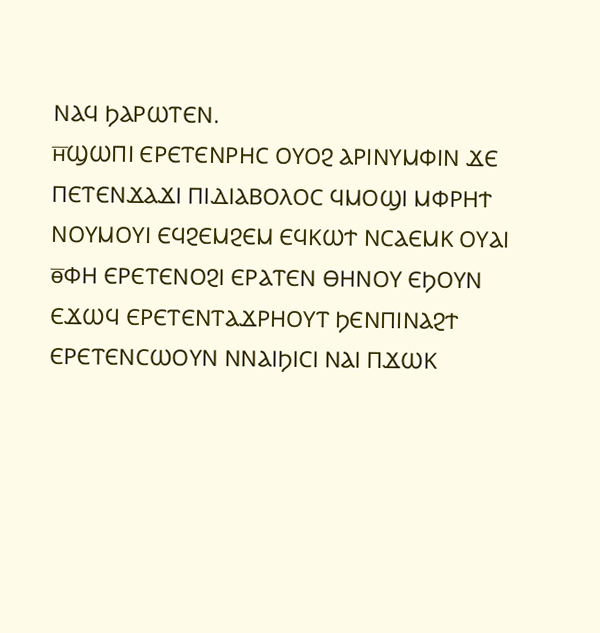ⲚⲀϤ ϦⲀⲢⲰⲦⲈⲚ.
ⲏ̅ϢⲰⲠⲒ ⲈⲢⲈⲦⲈⲚⲢⲎⲤ ⲞⲨⲞϨ ⲀⲢⲒⲚⲨⲘⲪⲒⲚ ϪⲈ ⲠⲈⲦⲈⲚϪⲀϪⲒ ⲠⲒⲆⲒⲀⲂⲞⲖⲞⲤ ϤⲘⲞϢⲒ ⲘⲪⲢⲎϮ ⲚⲞⲨⲘⲞⲨⲒ ⲈϤϨⲈⲘϨⲈⲘ ⲈϤⲔⲰϮ ⲚⲤⲀⲈⲘⲔ ⲞⲨⲀⲒ
ⲑ̅ⲪⲎ ⲈⲢⲈⲦⲈⲚⲞϨⲒ ⲈⲢⲀⲦⲈⲚ ⲐⲎⲚⲞⲨ ⲈϦⲞⲨⲚ ⲈϪⲰϤ ⲈⲢⲈⲦⲈⲚⲦⲀϪⲢⲎⲞⲨⲦ ϦⲈⲚⲠⲒⲚⲀϨϮ ⲈⲢⲈⲦⲈⲚⲤⲰⲞⲨⲚ ⲚⲚⲀⲒϦⲒⲤⲒ ⲚⲀⲒ ⲠϪⲰⲔ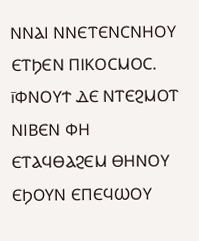ⲚⲚⲀⲒ ⲚⲚⲈⲦⲈⲚⲤⲚⲎⲞⲨ ⲈⲦϦⲈⲚ ⲠⲒⲔⲞⲤⲘⲞⲤ.
ⲓ̅ⲪⲚⲞⲨϮ ⲆⲈ ⲚⲦⲈϨⲘⲞⲦ ⲚⲒⲂⲈⲚ ⲪⲎ ⲈⲦⲀϤⲐⲀϨⲈⲘ ⲐⲎⲚⲞⲨ ⲈϦⲞⲨⲚ ⲈⲠⲈϤⲰⲞⲨ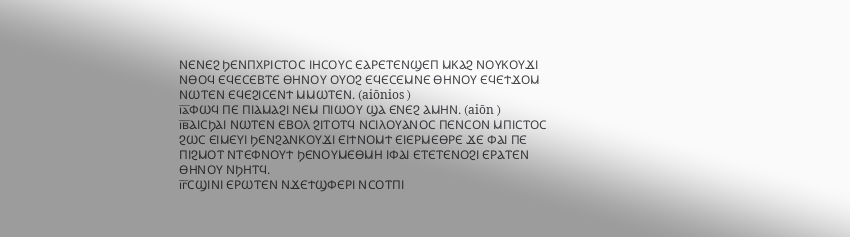ⲚⲈⲚⲈϨ ϦⲈⲚⲠⲬⲢⲒⲤⲦⲞⲤ ⲒⲎⲤⲞⲨⲤ ⲈⲀⲢⲈⲦⲈⲚϢⲈⲠ ⲘⲔⲀϨ ⲚⲞⲨⲔⲞⲨϪⲒ ⲚⲐⲞϤ ⲈϤⲈⲤⲈⲂⲦⲈ ⲐⲎⲚⲞⲨ ⲞⲨⲞϨ ⲈϤⲈⲤⲈⲘⲚⲈ ⲐⲎⲚⲞⲨ ⲈϤⲈϮϪⲞⲘ ⲚⲰⲦⲈⲚ ⲈϤⲈϨⲒⲤⲈⲚϮ ⲘⲘⲰⲦⲈⲚ. (aiōnios )
ⲓ̅ⲁ̅ⲪⲰϤ ⲠⲈ ⲠⲒⲀⲘⲀϨⲒ ⲚⲈⲘ ⲠⲒⲰⲞⲨ ϢⲀ ⲈⲚⲈϨ ⲀⲘⲎⲚ. (aiōn )
ⲓ̅ⲃ̅ⲀⲒⲤϦⲀⲒ ⲚⲰⲦⲈⲚ ⲈⲂⲞⲖ ϨⲒⲦⲞⲦϤ ⲚⲤⲒⲖⲞⲨⲀⲚⲞⲤ ⲠⲈⲚⲤⲞⲚ ⲘⲠⲒⲤⲦⲞⲤ ϨⲰⲤ ⲈⲒⲘⲈⲨⲒ ϦⲈⲚϨⲀⲚⲔⲞⲨϪⲒ ⲈⲒϮⲚⲞⲘϮ ⲈⲒⲈⲢⲘⲈⲐⲢⲈ ϪⲈ ⲪⲀⲒ ⲠⲈ ⲠⲒϨⲘⲞⲦ ⲚⲦⲈⲪⲚⲞⲨϮ ϦⲈⲚⲞⲨⲘⲈⲐⲘⲎ ⲒⲪⲀⲒ ⲈⲦⲈⲦⲈⲚⲞϨⲒ ⲈⲢⲀⲦⲈⲚ ⲐⲎⲚⲞⲨ ⲚϦⲎⲦϤ.
ⲓ̅ⲅ̅ⲤϢⲒⲚⲒ ⲈⲢⲰⲦⲈⲚ ⲚϪⲈϮϢⲪⲈⲢⲒ ⲚⲤⲞⲦⲠⲒ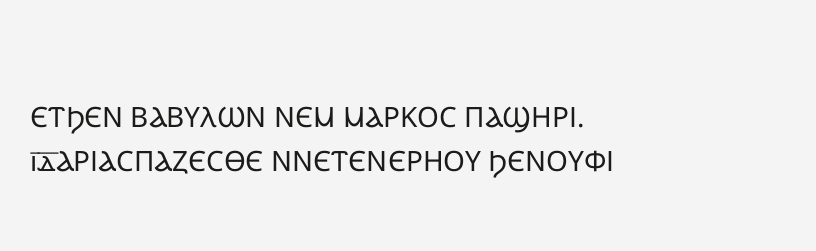ⲈⲦϦⲈⲚ ⲂⲀⲂⲨⲖⲰⲚ ⲚⲈⲘ ⲘⲀⲢⲔⲞⲤ ⲠⲀϢⲎⲢⲒ.
ⲓ̅ⲇ̅ⲀⲢⲒⲀⲤⲠⲀⲌⲈⲤⲐⲈ ⲚⲚⲈⲦⲈⲚⲈⲢⲎⲞⲨ ϦⲈⲚⲞⲨⲪⲒ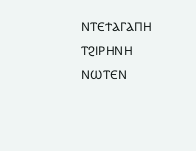ⲚⲦⲈϮⲀⲄⲀⲠⲎ ⲦϨⲒⲢⲎⲚⲎ ⲚⲰⲦⲈⲚ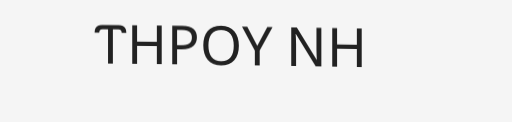ⲦⲎⲢⲞⲨ ⲚⲎ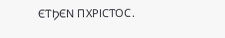ⲈⲦϦⲈⲚ ⲠⲬⲢⲒⲤⲦⲞⲤ.